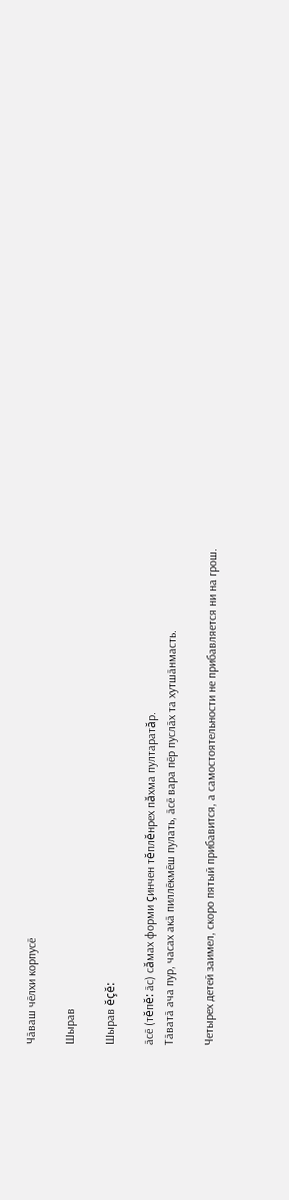Чӑваш чӗлхи корпусӗ

Шырав

Шырав ĕçĕ:

ӑсӗ (тĕпĕ: ӑс) сăмах форми çинчен тĕплĕнрех пăхма пултаратăр.
Тӑватӑ ача пур, часах акӑ пиллӗкмӗш пулать, ӑсӗ вара пӗр пуслӑх та хутшӑнмасть.

Четырех детей заимел, скоро пятый прибавится, а самостоятельности не прибавляется ни на грош.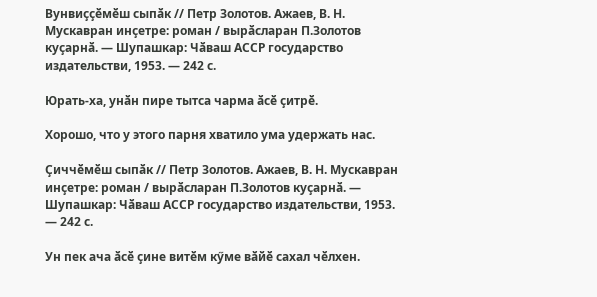Вунвиҫҫӗмӗш сыпӑк // Петр Золотов. Ажаев, В. Н. Мускавран инҫетре: роман / вырӑсларан П.Золотов куҫарнӑ. — Шупашкар: Чӑваш АССР государство издательстви, 1953. — 242 с.

Юрать-ха, унӑн пире тытса чарма ӑсӗ ҫитрӗ.

Хорошо, что у этого парня хватило ума удержать нас.

Ҫиччӗмӗш сыпӑк // Петр Золотов. Ажаев, В. Н. Мускавран инҫетре: роман / вырӑсларан П.Золотов куҫарнӑ. — Шупашкар: Чӑваш АССР государство издательстви, 1953. — 242 с.

Ун пек ача ӑсӗ ҫине витӗм кӳме вӑйӗ сахал чӗлхен.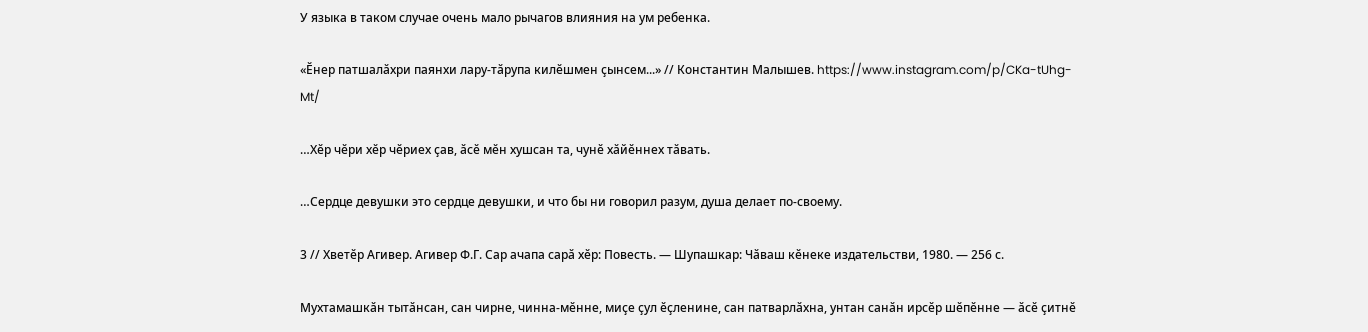У языка в таком случае очень мало рычагов влияния на ум ребенка.

«Ӗнер патшалӑхри паянхи лару-тӑрупа килӗшмен ҫынсем...» // Константин Малышев. https://www.instagram.com/p/CKa-tUhg-Mt/

…Хӗр чӗри хӗр чӗриех ҫав, ӑсӗ мӗн хушсан та, чунӗ хӑйӗннех тӑвать.

…Сердце девушки это сердце девушки, и что бы ни говорил разум, душа делает по-своему.

3 // Хветӗр Агивер. Агивер Ф.Г. Сар ачапа сарӑ хӗр: Повесть. — Шупашкар: Чӑваш кӗнеке издательстви, 1980. — 256 с.

Мухтамашкӑн тытӑнсан, сан чирне, чинна-мӗнне, миҫе ҫул ӗҫленине, сан патварлӑхна, унтан санӑн ирсӗр шӗпӗнне — ӑсӗ ҫитнӗ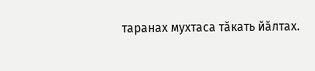таранах мухтаса тӑкать йӑлтах.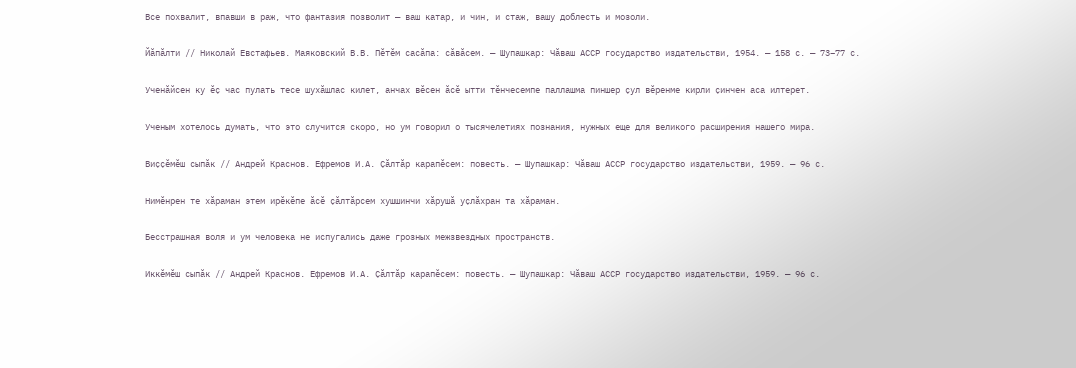Все похвалит, впавши в раж, что фантазия позволит — ваш катар, и чин, и стаж, вашу доблесть и мозоли.

Йӑпӑлти // Николай Евстафьев. Маяковский В.В. Пӗтӗм сасӑпа: сӑвӑсем. — Шупашкар: Чӑваш АССР государство издательстви, 1954. — 158 с. — 73–77 с.

Ученӑйсен ку ӗҫ час пулать тесе шухӑшлас килет, анчах вӗсен ӑсӗ ытти тӗнчесемпе паллашма пиншер ҫул вӗренме кирли ҫинчен аса илтерет.

Ученым хотелось думать, что это случится скоро, но ум говорил о тысячелетиях познания, нужных еще для великого расширения нашего мира.

Виҫҫӗмӗш сыпӑк // Андрей Краснов. Ефремов И.А. Ҫӑлтӑр карапӗсем: повесть. — Шупашкар: Чӑваш АССР государство издательстви, 1959. — 96 с.

Нимӗнрен те хӑраман этем ирӗкӗпе ӑсӗ ҫӑлтӑрсем хушшинчи хӑрушӑ уҫлӑхран та хӑраман.

Бесстрашная воля и ум человека не испугались даже грозных межзвездных пространств.

Иккӗмӗш сыпӑк // Андрей Краснов. Ефремов И.А. Ҫӑлтӑр карапӗсем: повесть. — Шупашкар: Чӑваш АССР государство издательстви, 1959. — 96 с.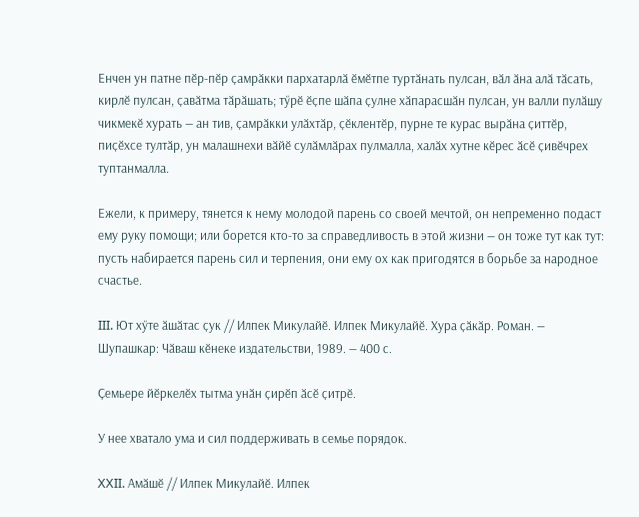Енчен ун патне пӗр-пӗр ҫамрӑкки пархатарлӑ ӗмӗтпе туртӑнать пулсан, вӑл ӑна алӑ тӑсать, кирлӗ пулсан, ҫавӑтма тӑрӑшать; тӳрӗ ӗҫпе шӑпа ҫулне хӑпарасшӑн пулсан, ун валли пулӑшу чикмекӗ хурать — ан тив, ҫамрӑкки улӑхтӑр, ҫӗклентӗр, пурне те курас вырӑна ҫиттӗр, пиҫӗхсе тултӑр, ун малашнехи вӑйӗ сулӑмлӑрах пулмалла, халӑх хутне кӗрес ӑсӗ ҫивӗчрех туптанмалла.

Ежели, к примеру, тянется к нему молодой парень со своей мечтой, он непременно подаст ему руку помощи; или борется кто-то за справедливость в этой жизни — он тоже тут как тут: пусть набирается парень сил и терпения, они ему ох как пригодятся в борьбе за народное счастье.

III. Ют хӳте ӑшӑтас ҫук // Илпек Микулайӗ. Илпек Микулайӗ. Хура ҫӑкӑр. Роман. — Шупашкар: Чӑваш кӗнеке издательстви, 1989. — 400 с.

Ҫемьере йӗркелӗх тытма унӑн ҫирӗп ӑсӗ ҫитрӗ.

У нее хватало ума и сил поддерживать в семье порядок.

XXII. Амӑшӗ // Илпек Микулайӗ. Илпек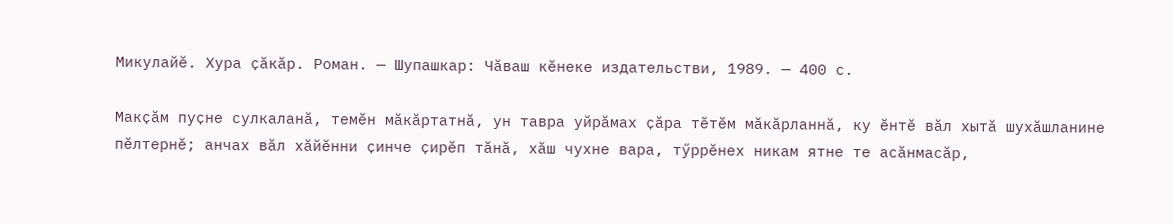Микулайӗ. Хура ҫӑкӑр. Роман. — Шупашкар: Чӑваш кӗнеке издательстви, 1989. — 400 с.

Макҫӑм пуҫне сулкаланӑ, темӗн мӑкӑртатнӑ, ун тавра уйрӑмах ҫӑра тӗтӗм мӑкӑрланнӑ, ку ӗнтӗ вӑл хытӑ шухӑшланине пӗлтернӗ; анчах вӑл хӑйӗнни ҫинче ҫирӗп тӑнӑ, хӑш чухне вара, тӳррӗнех никам ятне те асӑнмасӑр,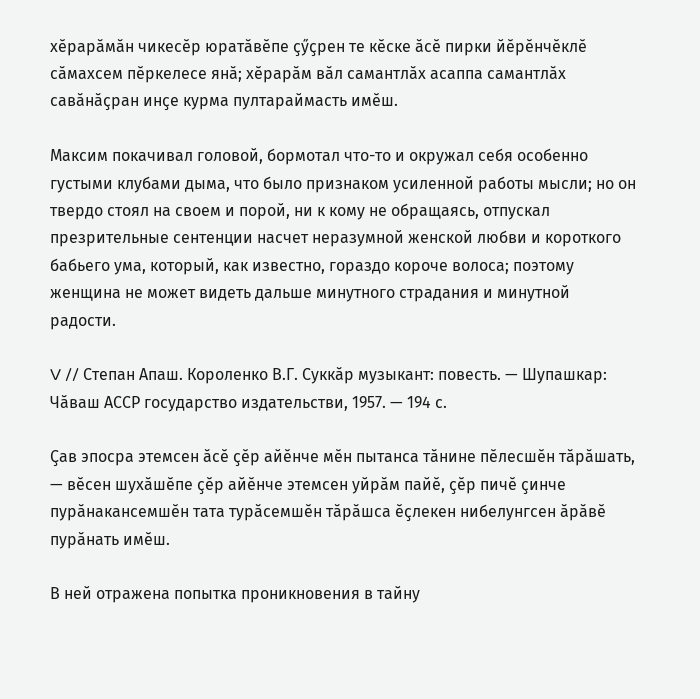хӗрарӑмӑн чикесӗр юратӑвӗпе ҫӳҫрен те кӗске ӑсӗ пирки йӗрӗнчӗклӗ сӑмахсем пӗркелесе янӑ; хӗрарӑм вӑл самантлӑх асаппа самантлӑх савӑнӑҫран инҫе курма пултараймасть имӗш.

Максим покачивал головой, бормотал что-то и окружал себя особенно густыми клубами дыма, что было признаком усиленной работы мысли; но он твердо стоял на своем и порой, ни к кому не обращаясь, отпускал презрительные сентенции насчет неразумной женской любви и короткого бабьего ума, который, как известно, гораздо короче волоса; поэтому женщина не может видеть дальше минутного страдания и минутной радости.

V // Степан Апаш. Короленко В.Г. Суккӑр музыкант: повесть. — Шупашкар: Чӑваш АССР государство издательстви, 1957. — 194 с.

Ҫав эпосра этемсен ӑсӗ ҫӗр айӗнче мӗн пытанса тӑнине пӗлесшӗн тӑрӑшать, — вӗсен шухӑшӗпе ҫӗр айӗнче этемсен уйрӑм пайӗ, ҫӗр пичӗ ҫинче пурӑнакансемшӗн тата турӑсемшӗн тӑрӑшса ӗҫлекен нибелунгсен ӑрӑвӗ пурӑнать имӗш.

В ней отражена попытка проникновения в тайну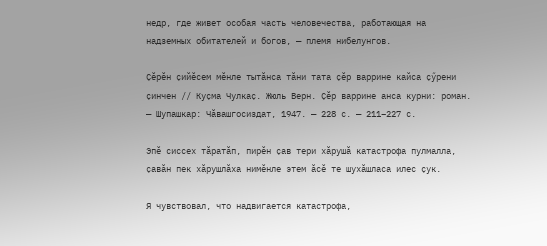недр, где живет особая часть человечества, работающая на надземных обитателей и богов, — племя нибелунгов.

Ҫӗрӗн ҫийӗсем мӗнле тытӑнса тӑни тата ҫӗр варрине кайса ҫӳрени ҫинчен // Куҫма Чулкаҫ. Жюль Верн. Ҫӗр варрине анса курни: роман. — Шупашкар: Чӑвашгосиздат, 1947. — 228 с. — 211–227 с.

Эпӗ сиссех тӑратӑп, пирӗн ҫав тери хӑрушӑ катастрофа пулмалла, ҫавӑн пек хӑрушлӑха нимӗнле этем ӑсӗ те шухӑшласа илес ҫук.

Я чувствовал, что надвигается катастрофа,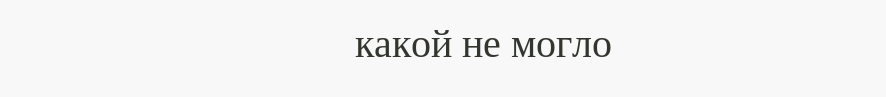какой не могло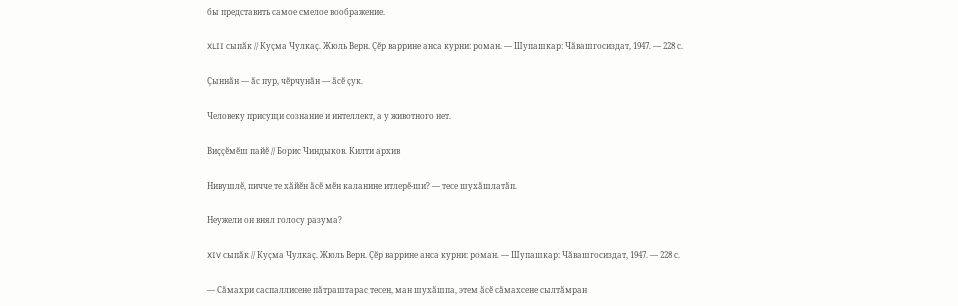бы представить самое смелое воображение.

XLII сыпӑк // Куҫма Чулкаҫ. Жюль Верн. Ҫӗр варрине анса курни: роман. — Шупашкар: Чӑвашгосиздат, 1947. — 228 с.

Ҫыннӑн — ӑс пур, чӗрчунӑн — ӑсӗ ҫук.

Человеку присущи сознание и интеллект, а у животного нет.

Виҫҫӗмӗш пайӗ // Борис Чиндыков. Килти архив

Нивушлӗ, пичче те хӑйӗн ӑсӗ мӗн каланине итлерӗ-ши? — тесе шухӑшлатӑп.

Неужели он внял голосу разума?

XIV сыпӑк // Куҫма Чулкаҫ. Жюль Верн. Ҫӗр варрине анса курни: роман. — Шупашкар: Чӑвашгосиздат, 1947. — 228 с.

— Сӑмахри саспаллисене пӑтраштарас тесен, ман шухӑшпа, этем ӑсӗ сӑмахсене сылтӑмран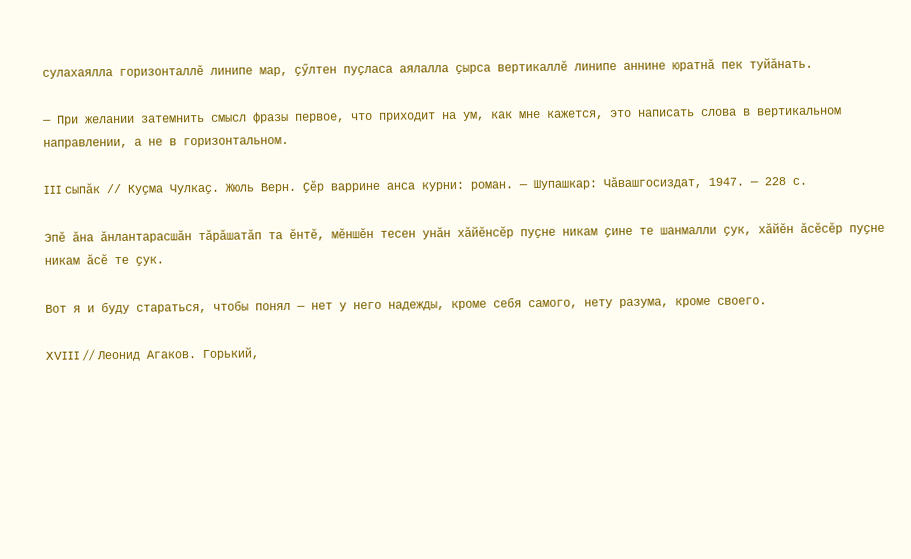сулахаялла горизонталлӗ линипе мар, ҫӳлтен пуҫласа аялалла ҫырса вертикаллӗ линипе аннине юратнӑ пек туйӑнать.

— При желании затемнить смысл фразы первое, что приходит на ум, как мне кажется, это написать слова в вертикальном направлении, а не в горизонтальном.

III сыпӑк // Куҫма Чулкаҫ. Жюль Верн. Ҫӗр варрине анса курни: роман. — Шупашкар: Чӑвашгосиздат, 1947. — 228 с.

Эпӗ ӑна ӑнлантарасшӑн тӑрӑшатӑп та ӗнтӗ, мӗншӗн тесен унӑн хӑйӗнсӗр пуҫне никам ҫине те шанмалли ҫук, хӑйӗн ӑсӗсӗр пуҫне никам ӑсӗ те ҫук.

Вот я и буду стараться, чтобы понял — нет у него надежды, кроме себя самого, нету разума, кроме своего.

XVIII // Леонид Агаков. Горький,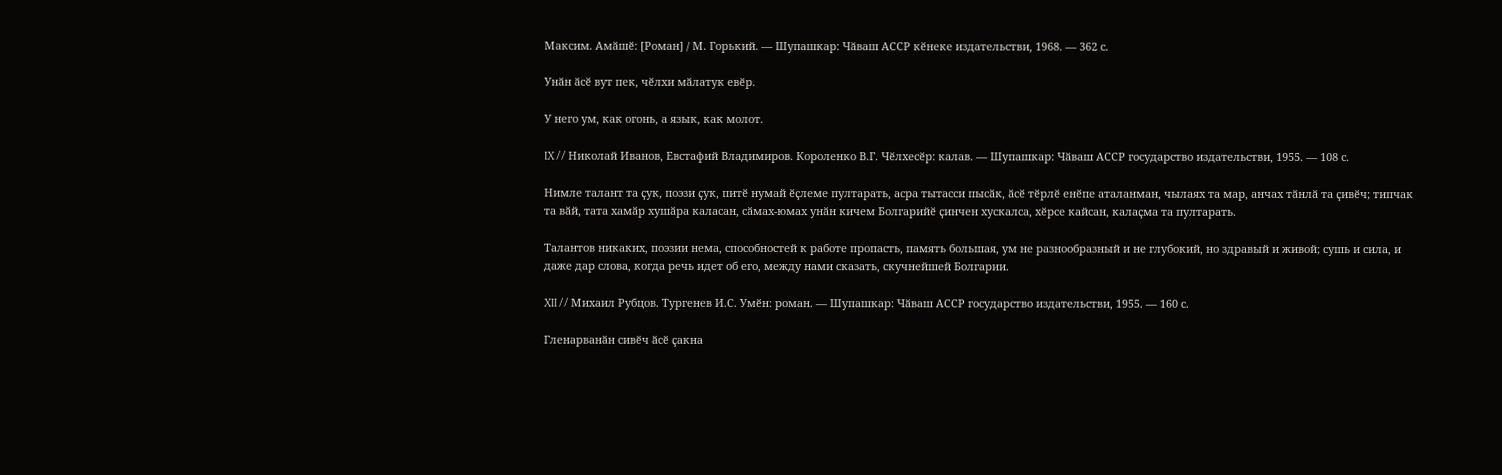Максим. Амӑшӗ: [Роман] / М. Горький. — Шупашкар: Чӑваш АССР кӗнеке издательстви, 1968. — 362 с.

Унӑн ӑсӗ вут пек, чӗлхи мӑлатук евӗр.

У него ум, как огонь, а язык, как молот.

IX // Николай Иванов, Евстафий Владимиров. Короленко В.Г. Чӗлхесӗр: калав. — Шупашкар: Чӑваш АССР государство издательстви, 1955. — 108 с.

Нимле талант та ҫук, поэзи ҫук, питӗ нумай ӗҫлеме пултарать, асра тытасси пысӑк, ӑсӗ тӗрлӗ енӗпе аталанман, чылаях та мар, анчах тӑнлӑ та ҫивӗч; типчак та вӑй, тата хамӑр хушӑра каласан, сӑмах-юмах унӑн кичем Болгарийӗ ҫинчен хускалса, хӗрсе кайсан, калаҫма та пултарать.

Талантов никаких, поэзии нема, способностей к работе пропасть, память большая, ум не разнообразный и не глубокий, но здравый и живой; сушь и сила, и даже дар слова, когда речь идет об его, между нами сказать, скучнейшей Болгарии.

XII // Михаил Рубцов. Тургенев И.С. Умӗн: роман. — Шупашкар: Чӑваш АССР государство издательстви, 1955. — 160 с.

Гленарванӑн сивӗч ӑсӗ ҫакна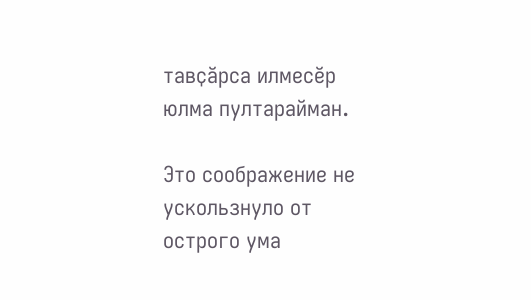тавҫӑрса илмесӗр юлма пултарайман.

Это соображение не ускользнуло от острого ума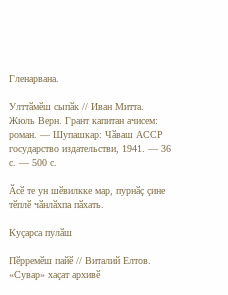Гленарвана.

Улттӑмӗш сыпӑк // Иван Митта. Жюль Верн. Грант капитан ачисем: роман. — Шупашкар: Чӑваш АССР государство издательстви, 1941. — 36 с. — 500 с.

Ӑсӗ те ун шӗвилкке мар, пурнӑҫ ҫине тӗплӗ чӑнлӑхпа пӑхать.

Куҫарса пулӑш

Пӗрремӗш пайӗ // Виталий Елтов. «Сувар» хаҫат архивӗ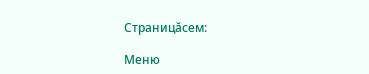Страницăсем:

Меню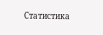Статистика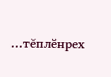...тĕплӗнрех